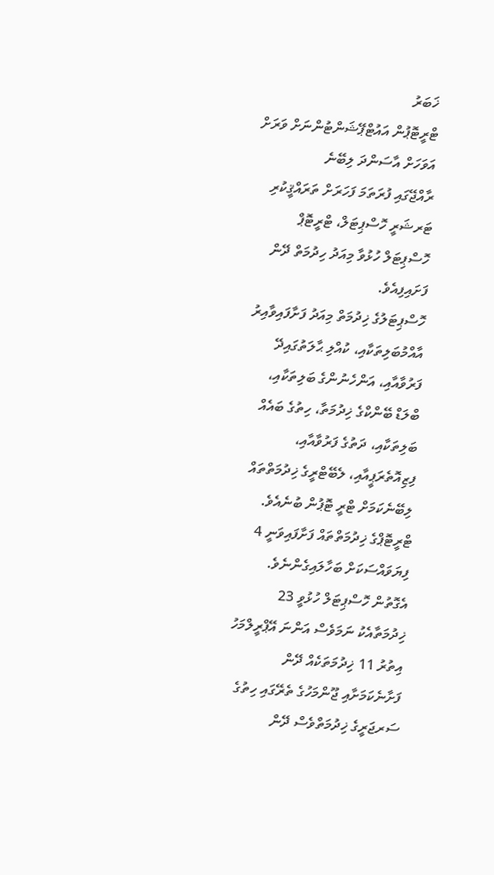ޚަބަރު
ޓްރީޓޮޕުން އައުޓްޕޭޝަންޓުންނަށް ވަރަށް އަވަހަށް އާސަންދަ ލިބޭނެ
ރާއްޖޭގައި ފުރަތަމަ ފަހަރަށް ތަރައްޤީކުރި ޓަރޝަރީ ހޮސްޕިޓަލް، ޓްރީޓޮޕް ހޮސްޕިޓަލް ހުޅުވާ މިއަދު ހިދުމަތް ދޭން ފަށައިފިއެވެ.
ހޮސްޕިޓަލުގެ ޚިދުމަތް މިއަދު ފަށާފައިވާއިރު އާއްމުބަލިތަކާއި، ކުއްލި ޙާލަތުގައިދޭ ފަރުވާއާއި، އަންހެނުންގެ ބަލިތަކާއި، ބްލަޑް ބޭންކްގެ ޚިދުމަތާ، ހިތުގެ ބައެއް ބަލިތަކާއި، ދަތުގެ ފަރުވާއާއި، ފިޒިއޮތެރަޕީއާއި، ލެބޭޓްރީގެ ޚިދުމަތްތައް ލިބޭނެކަމަށް ޓްރީ ޓޮޕުން ބުނެއެވެ.
ޓްރީޓޮޕްގެ ޚިދުމަތްތައް ފަށާފައިވަނީ 4 ފިޔަވައްސަކަށް ބަހާލައިގެންނެވެ. އެގޮތުން ހޮސްޕިޓަލް ހުޅުވީ 23 ޚިދުމަތާއެކު ނަމަވެސް އަންނަ އޭޕްރީލްމަހު އިތުރު 11 ޚިދުމަތަކެއް ދޭން ފަށާނެކަމަށާއި ޖޫންމަހުގެ ތެރޭގައި ހިތުގެ ސަރޖަރީގެ ޚިދުމަތްވެސް ދޭން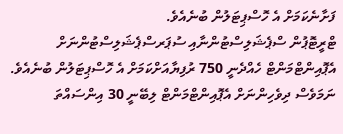ފަށާނެކަމަށް އެ ހޮސްޕިޓަލުން ބުނެއެވެ.
ޓްރީޓޮޕުން ސްޕެޝަލިސްޓުންނާއި ސުޕަރސްޕެޝަލިސްޓުންނަށް އެޕޮއިންޓްމަންޓް ހެއްދެނީ 750 ރުފިޔާއަށްކަމަށް އެ ހޮސްޕިޓަލުން ބުނެއެވެ. ނަމަވެސް ދިވެހިންނަށް އެޕޮއިންޓްމަންޓް ލިބޭނީ 30 އިންސައްތަ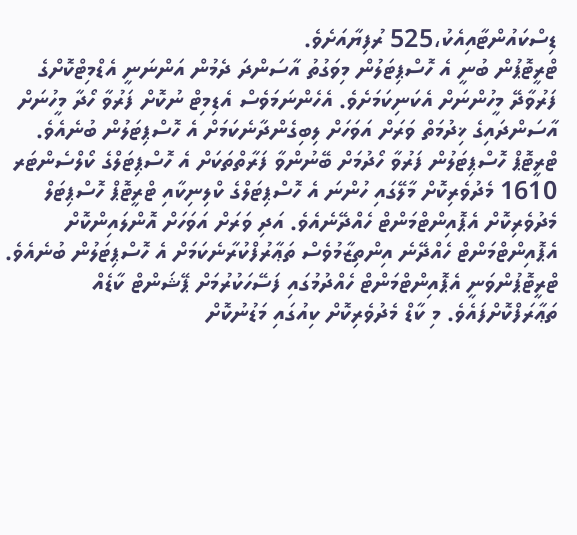ޑިސްކައުންޓާއިއެކު،525 ރުފިޔާއަށެވެ.
ޓްރީޓޮޕުން ބުނީ އެ ހޮސްޕިޓަލުން މިވަގުތު އާސަންދަ ދެމުން އަންނަނީ އެޑްމިޓްކޮށްގެ ފަރުވާދޭ މީހުންނަށް އެކަނިކަމަށެވެ. އެހެންނަމަވެސް އެޑިމިޓް ނުކޮށް ފަރުވާ ހޯދާ މީހުނަށް އާސަންދައިގެ ޚިދުމަތް ވަރަށް އަވަހަށް ލިބިގެންދާނެކަމަށް އެ ހޮސްޕިޓަލުން ބުނެއެވެ.
ޓްރީޓޮޕް ހޮސްޕިޓަލުން ފަރުވާ ހޯދުމަށް ބޭނުންވާ ފަރާތްތަކަށް އެ ހޮސްޕިޓަލްގެ ކޯލްސެންޓަރ 1610 މެދުވެރިކޮށް މާލޭގައި ހުންނަ އެ ހޮސްޕިޓަލްގެ ކްލިނިކާއި ޓްރީޓޮޕް ހޮސްޕިޓަލް މެދުވެރިކޮށް އެޕޮއިންޓްމަންޓް ހެއްދޭނެއެވެ. އަދި ވަރަށް އަވަހަށް އޮންލައިންކޮށް އެޕޮއިންޓްމަންޓް ހެއްދޭނެ އިންތިޒާމުވެސް ތަޢާރުފްކުރާނެކަމަށް އެ ހޮސްޕިޓަލުން ބުނެއެވެ.
ޓްރީޓޮޕުންވަނީ އެޕޮއިންޓްމަންޓް ހެއްދުމުގައި ފަސޭހަކުރުމަށް ޕޭޝަންޓް ކާޑެއް ތަޢާރަފްކޮށްފައެވެ. މި ކާޑް މެދުވެރިކޮށް ކިއުގައި މަޑުނުކޮށް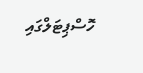ހޮސްޕިޓަލްގައި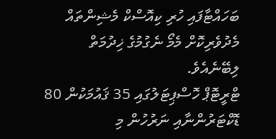ބަހައްޓާފައި ހުރި ކިއޮސްކް މެޝިންތައް މެދުވެރިކޮށް މެމޯ ނެގުމުގެ ޚިދުމަތް ލިބޭނެއެވެ.
ޓްރީޓޮޕް ހޮސްޕިޓަލުގައި 35 ޤައުމަކުން 80 ޑޮކްޓަރުންނާއި ނަރުހުން މި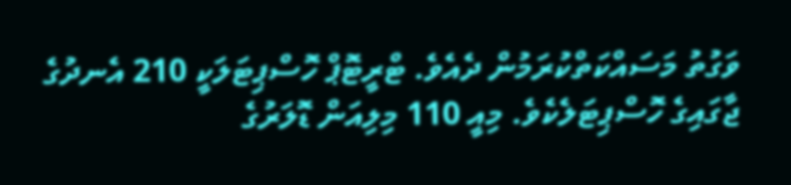ވަގުތު މަސައްކަތްކުރަމުން ދެއެވެ. ޓްރީޓޮޕް ހޮސްޕިޓަލަކީ 210 އެނދުގެ ޖާގައިގެ ހޮސްޕިޓަލެކެވެ. މިއީ 110 މިލިއަން ޑޮލަރުގެ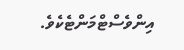އިންވެސްޓްމަންޓެކެވެ.